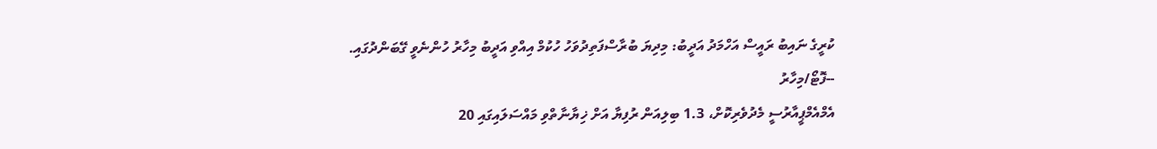ކުރީގެ ނައިބު ރައީސް އަހްމަދު އަދީބު: މިދިޔަ ބުރާސްފަތިދުވަހު ހުކުމް އިއްވި އަދީބު މިހާރު ހުންނެވީ ގޭބަންދުގައި. --ފޮޓޯ/މިހާރު
އެމްއެމްޕީއާރުސީ މެދުވެރިކޮށް، 1.3 ބިލިއަން ރުފިޔާ އަށް ޚިޔާނާތްވި މައްސަލައިގައި 20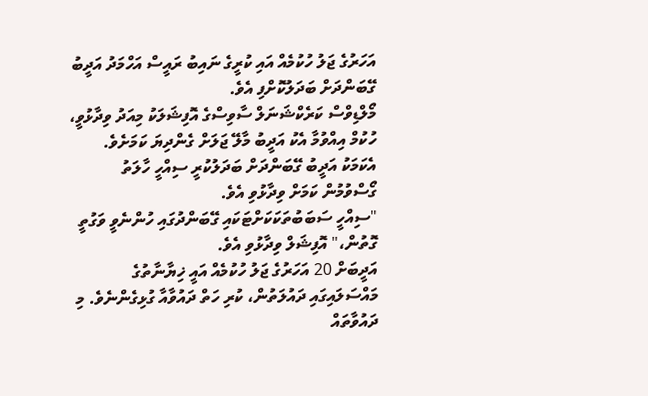އަހަރުގެ ޖަލު ހުކުމެއް އައި ކުރީގެ ނައިބު ރައީސް އަހްމަދު އަދީބު ގޭބަންދަށް ބަދަލުކޮށްފި އެވެ.
މޯލްޑިވްސް ކަރެކްޝަނަލް ސާވިސްގެ އޮފިޝަލަކު މިއަދު ވިދާޅުވީ، ހުކުމް އިއްވުމާ އެކު އަދީބު މާލޭ ޖަލަށް ގެންދިޔަ ކަމަށެވެ. އެކަމަކު އަދީބު ގޭބަންދަށް ބަދަލުކުރީ ސިއްހީ ހާލަތު ގޯސްވުމުން ކަމަށް ވިދާޅުވި އެވެ.
"ސިއްހީ ސަބަބުތަކަކަށްޓަކައި ގޭބަންދުގައި ހުންނެވީ ވަގުތީ ގޮތުން،" އޮފިޝަލް ވިދާޅުވި އެވެ.
އަދީބަށް 20 އަހަރުގެ ޖަލު ހުކުމެއް އައީ ޚިޔާނާތުގެ މައްސަލައިގައި ދައުލަތުން، ކުރި ހަތް ދައުވާއާ ގުޅިގެންނެވެ. މި ދައުވާތައް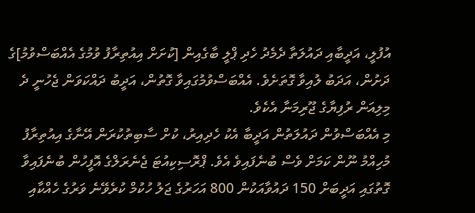އުފުލީ، އަދީބާއި ދައުލަތާ ދެމެދު ހެދި ޕްލީ ބާގެއިން [ކުށަށް އިއުތިރާފު ވުމުގެ އެއްބަސްވުމު]ގެ ދަށުން، އަދަބު ލުއިވާ ގޮތަށެވެ. އެއްބަސްވުމުގައިވާ ގޮތުން، އަދީބު ދައްކަވަން ޖެހުނީ ދެ މިލިއަން ރުފިޔާގެ ޖޫރިމަނާ އެކެވެ.
މި އެއްބަސްވުން ދައުލަތުން އަދީބާ އެކު ހެދިއިރު، ކުށް ސާބިތުކުރަން އޭނާގެ އިއުތިރާފު މުހިއްމު ނޫން ކަމަށް ވެސް ބުނެފައިވެ އެވެ. ޕްރޮސިކިއުޓަ ޖެނެރަލްގެ އޮފީހުން ބުނެފައިވާ ގޮތުގައި އަދީބަށް 150 ދައުވާއަކުން 800 އަހަރުގެ ޖަލު ހުކުމް ކުރެވޭނެ ވަރުގެ ހެއްކާއި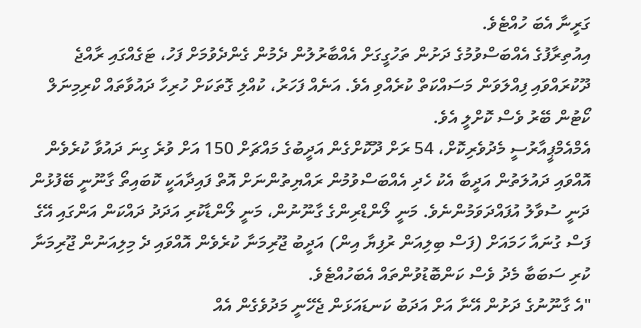ގަރީނާ އެބަ ހުއްޓެވެ.
އިއުތިރާފުގެ އެއްބަސްވުމުގެ ދަށުން ތަހުގީގަށް އެއްބާރުލުން ދެމުން ގެންދެވުމަށް ފަހު، ޓަގެއްގައި ރާއްޖެ ދޫކުރައްވައި ފިއްލަވަން މަސައްކަތް ކުރެއްވި އެވެ. އަނެއް ފަހަރު، ކުއްލި ގޮތަކަށް ހުރިހާ ދައުވާތައް ކްރިމިނަލް ކޯޓުން ބޭރު ވެސް ކޮށްލީ އެވެ.
އެމްއެމްޕީއާރުސީ މެދުވެރިކޮށް، 54 ރަށް ދޫކޮށްގެން އަދީބުގެ މައްޗަށް 150 އަށް ވުރެ ގިނަ ދައުވާ ކުރެވެން އޮއްވައި ދައުލަތުން އަދީބާ އެކު ހެދި އެއްބަސްވުމުން ރައްޔިތުންނަށް އޮތް ފައިދާއަކީ ކޮބައިތޯ ގާނޫނީ ބޭފުޅުން ދަނީ ސުވާލު އުފައްދަވަމުންނެވެ. މަނީ ލޯންޑްރިންގެ ގާނޫނުން، މަނީ ލޯންޑާކުރި އަދަދު ދައްކަން އަންގައި އޭގެ ފަސް ގުނައާ ހަމައަށް (ފަސް ބިލިއަން ރުފިޔާ އިން) އަދީބު ޖޫރިމަނާ ކުރެވެން އޮއްވައި ދެ މިލިއަނުން ޖޫރިމަނާ ކުރި ސަބަބާ މެދު ވެސް ކަންބޮޑުވުންތައް އެބަހުއްޓެވެ.
"އެ ގާނޫނުގެ ދަށުން އޭނާ އަށް އަދަބު ކަނޑައަޅަން ޖެހޭނީ މަދުވެގެން އެއް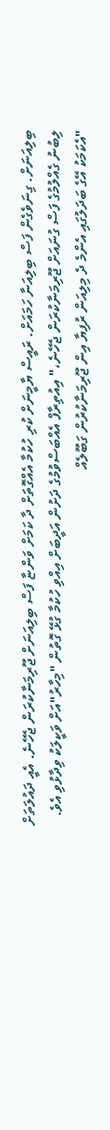ބިލިއަނަށް. ގިނަވެގެން ފަސް ބިލިއަނާ ހަމައަށް. ރައީސް ޔާމީނަށް ކުރި ހުކުމާ އެއްގޮތަށް ދާ ކަމަށް ވަންޏާ ފަސް ބިލިއަނަށް ޖޫރިމަނާކުރަން ޖެހޭނެ. އެއީ ދައުލަތަށް ލިބުނު ގެއްލުމުގެ ފަސް ގުނައަށް ޖޫރިމަނާކުރަން ޖެހޭނެ،" އިއުތިރާފް އެއްބަސްވުމުގެ ދަށުން އަދީބަށް އިއްވި ހުކުމާ ގުޅޭ ގޮތުން "މިހާރު"އަށް ވަކީލަކު ވިދާޅުވި އެވެ.
"އެކަމަކު އޭގެ ބަދަލުގައި އެންމެ ދެ މިލިއަން ރުފިޔާ އިން ޖޫރިމަނާކުރުން ގަބޫލެއް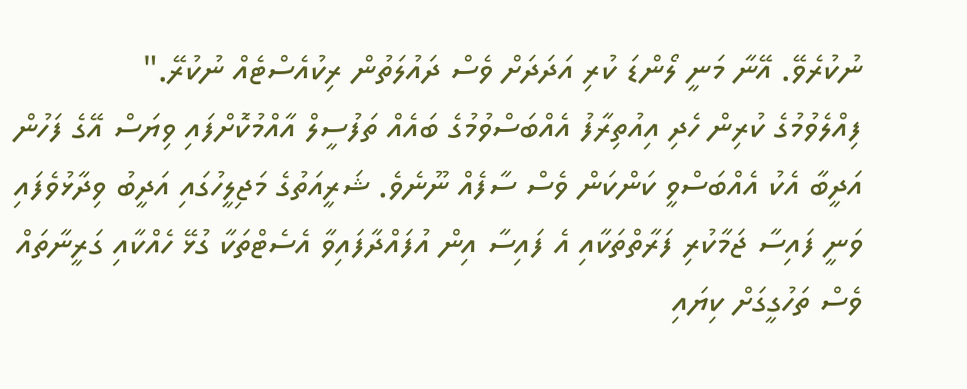ނުކުރެވޭ. އޭނާ މަނީ ލޯންޑަ ކުރި އަދަދަށް ވެސް ދައުލަތުން ރިކުއެސްޓެއް ނުކުރޭ."
ފިއްލެވުމުގެ ކުރިން ހެދި އިއުތިރާފު އެއްބަސްވުމުގެ ބައެއް ތަފުސީލް އާއްމުކޮށްފައި ވިޔަސް އޭގެ ފަހުން އަދީބާ އެކު އެއްބަސްވީ ކަންކަން ވެސް ސާފެއް ނޫނެވެ. ޝަރީއަތުގެ މަޖިލީހުގައި އަދީބު ވިދާޅުވެފައި ވަނީ ފައިސާ ޖަމާކުރި ފަރާތްތަކާއި އެ ފައިސާ އިން އުފައްދާފައިވާ އެސެޓްތަކާ ގުޅޭ ހެއްކާއި ގަރީނާތައް ވެސް ތަހުގީގަށް ކިޔައި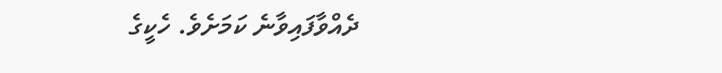ދެއްވާފައިވާނެ ކަމަށެވެ. ހެކީގެ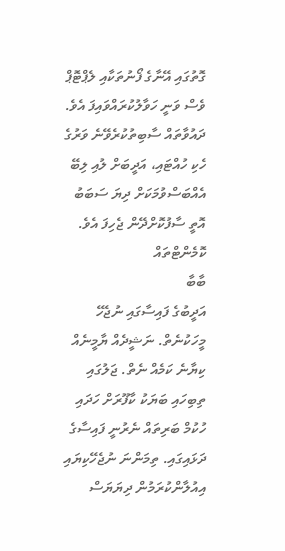ގޮތުގައި އޭނާގެ ފޯނުތަކާއި ލެޕްޓޮޕް ވެސް ވަނީ ހަވާލުކުރައްވައިފަ އެވެ.
ދައުވާތައް ސާބިތުކުރެވޭނެ ވަރުގެ ހެކި ހުއްޓައި، އަދީބަށް ލުއި ލިބޭ އެއްބަސްވުމަކަށް ދިޔަ ސަބަބު އޮތީ ސާފުކޮށްދޭން ޖެހިފަ އެވެ.
ކޮމެންޓްތައް
ބާބާ
އަދީބުގެ ފައިސާގައި ނުޖެހޭ މީހަކުނެތް. ނަޝީދެއް ޔާމީނެއް ކިޔާނެ ކަމެއް ނެތް. ޖަލުގައި ތިބިހައި ބަޔަކު ކާފޫރަށް ހަދައި ހުކުމް ބަރިތައް ނެރުނީ ފައިސާގެ ދަޅައިގައި. ތިމަންނަ ނުޖެހޭކިޔައި އިއުލާންކުރަމުން ދިޔަޔަސް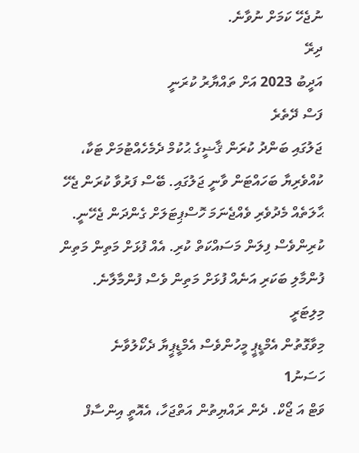ނުޖެހޭ ކަމަށް ނުވާނެ.
ދިރޭ
އަދީބު 2023 އަށް ތައްޔާރު ކުރަނީ
ފަސް ދޭތެރެ
ޖަލުގައި ބަންދު ކުރަން ޤާޟީގެ ޙުކުމް ދެމެހެއްޓުމަށް ޓަކާ، ކުއްވެރިޔާ ބަހައްޓަން ވާނީ ޖަލުގައި. ބޭސް ފަރުވާ ކުރަން ޖެހޭ ޙާލަތެއް މެދުވެރި ވެއްޖެނަމަ ހޮސްޕިޓަލަށް ގެންދަން ޖެހޭނީ. ކުރިންވެސް ފިލަން މަސައްކަތް ކުރި. އެއް ފުޅަށް މަތިން މަތިން ފުންމާލި ބަކަރި އަނެއް ފުޅަށް މަތިން ވެސް ފުންމާލާނެ.
މިލިޓަރީ
މިވާގޮތުން އެމްޑީޕީ މީހުންވެސް އެމްޑީޕީޔާ ދެކޯލުވާނެ
ހަސަނު1
ވަޓް އަ ޖޯކް. ދެން ރައްޔިތުން އަތްޖަހާ، އެއޮތީ އިންސާފް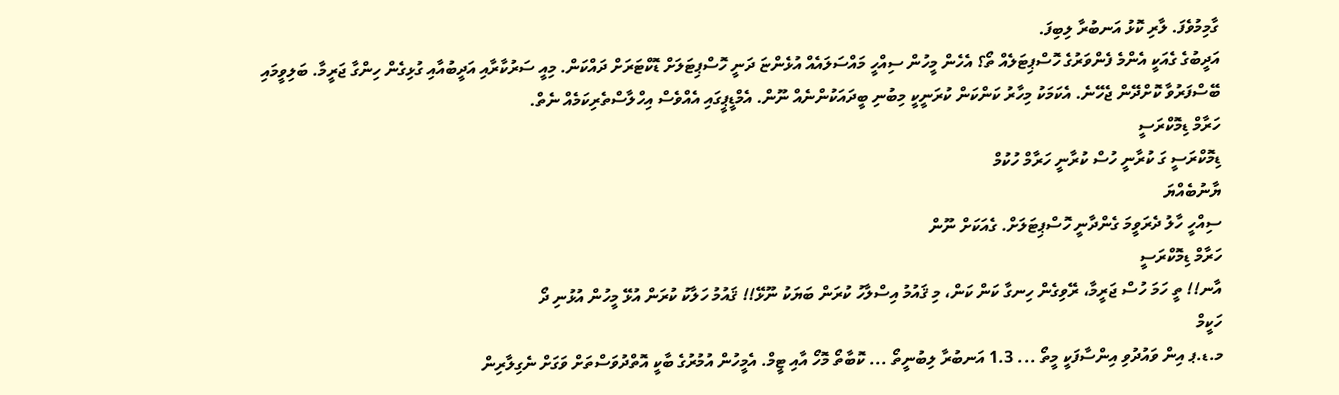ގާމިމުވެފަ. ލާރި ކޮޅު އަނބުރާ ލިބިފަ.
އަދީބުގެ ގެއަކީ އެންމެ ފެންވަރުގެ ހޮސްޕިޓަލެއް ތޯ؟ އެހެން މީހުން ސިއްހީ މައްސަލައެއް އުޅެންޏަ ދަނީ ހޮސްޕިޓަލަށް ޑޮކްޓަރަށް ދައްކަން. މިއީ ސަރުކާރާއި އަދީބުއާއި ގުޅިގެން ހިންގާ ޖަރީމާ. ބަލިވީމައި ބޭސްފަރުވާ ކޮށްދޭން ޖެހޭނެ. އެކަމަކު މިހާރު ކަންކަން ކުރަނީކީ މިބުނި ބީދައަކުންނެއް ނޫން. އެމްޑީޕީގައި އެއްވެސް އިހްލާސްތެރިކަމެއް ނެތް.
ހަރާމް ޑިމޮކްރަސީ
ޑިމޮކްރަސީ ގަ ކުރާނީ ހުސް ކުރާނީ ހަރާމް ހުކުމް
ޔާނުބެއްޔަ
ސިއްހީ ހާލު ދެރަވީމަ ގެންދާނީ ހޮސްޕިޓަލަށް. ގެއަކަށް ނޫން
ހަރާމް ޑިމޮކްރަސީ
އާނ!! ތީ ހަމަ ހުސް ޖަރީމާ، ރޭވިގެން ހިނގާ ކަން ކަން، މި ޤައުމު އިސްލާހު ކުރަން ބަޔަކު ނޫޅޭ!! ޤައުމު ހަލާކު ކުރަން އުޅޭ މީހުން އުޅުނި ދޯ
ހަކީމް
މ.ޑ.ޕ އިން ވައުދުވި އިންސާފަކީ މީތޯ ... 1.3 އަނބުރާ ލިބުނީތޯ ... ކޮބާތޯ މޮހޯ އާއި ޓީމް. އެމީހުން އުމުރުގެ ބާކީ އޮތްދުވަސްތަށް ވަގަށް ނެގިލާރިން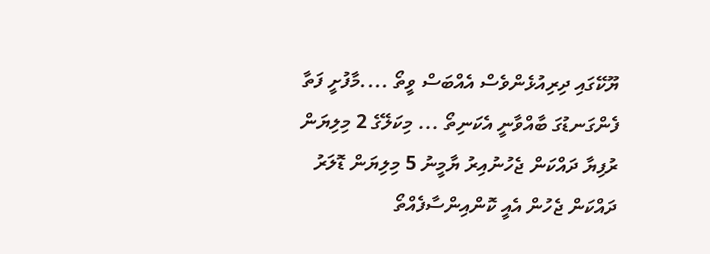ޔޫކޭގައި ދިރިއުޅެންވެސް އެއްބަސް ވީތޯ ....މާފުށީ ފަތާ ފެންގަނޑުގަ ބާއްވާނީ އެކަނިތޯ ... މިކަލޭގެ 2 މިލިޔަން ރުފިޔާ ދައްކަން ޖެހުނުއިރު ޔާމީނު 5 މިލިޔަން ޑޮލަރު ދައްކަން ޖެހުން އެއީ ކޮންއިންސާފެއްތޯ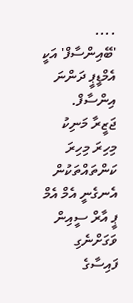....
'ބޭއިންސާފް' އަކީ އެމްޑީޕީ ދަންނަ އިންސާފް.
ޖަޒީރާ މަނިކު
މިހިރަ މިހިރަ ކަންތައްތަކުން އެނގެނީ އެމް އެމް ޕީ އާރް ސީއިން ވަގަށްނެގި ފައިސާގެ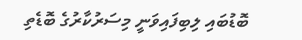ބޮޑުބައި ލިބިފައިވަނީ މިސަރުކާރުގެ ބޮޑެތި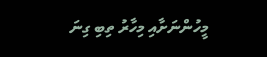މީހުންނަށާއި މިހާރު ތިބި ގިނަ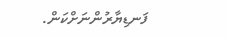ފަނޑިޔާރުންނަށްކަން.